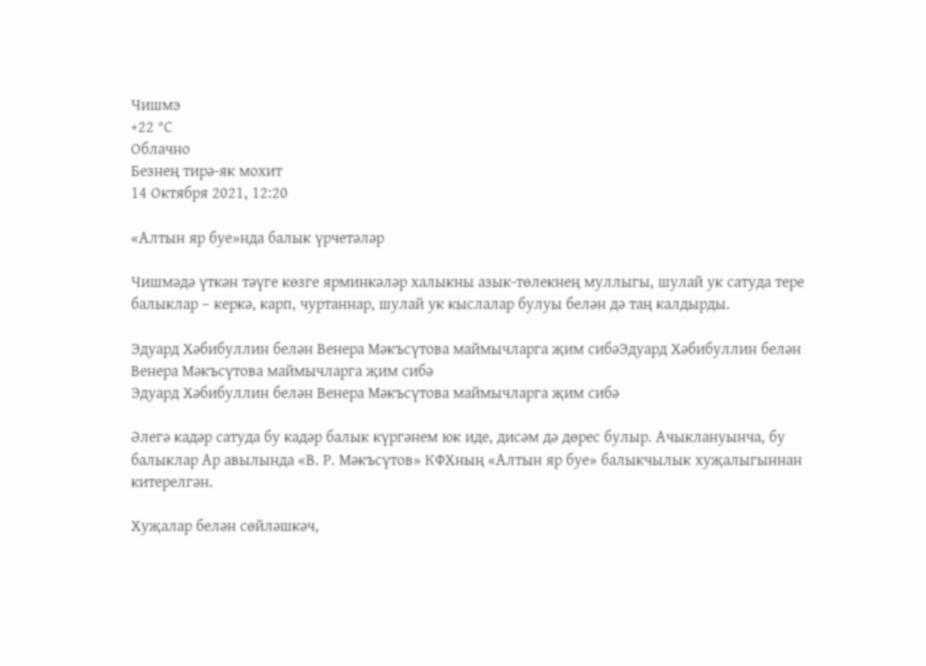Чишмэ
+22 °С
Облачно
Безнең тирә-як мохит
14 Октября 2021, 12:20

«Алтын яр буе»нда балык үрчетәләр

Чишмәдә үткән тәүге көзге ярминкәләр халыкны азык-төлекнең муллыгы, шулай ук сатуда тере балыклар – керкә, карп, чуртаннар, шулай ук кыслалар булуы белән дә таң калдырды.

Эдуард Хәбибуллин белән Венера Мәкъсүтова маймычларга җим сибәЭдуард Хәбибуллин белән Венера Мәкъсүтова маймычларга җим сибә
Эдуард Хәбибуллин белән Венера Мәкъсүтова маймычларга җим сибә

Әлегә кадәр сатуда бу кадәр балык күргәнем юк иде, дисәм дә дөрес булыр. Ачыклануынча, бу балыклар Ар авылында «В. Р. Мәкъсүтов» КФХның «Алтын яр буе» балыкчылык хуҗалыгыннан китерелгән.

Хуҗалар белән сөйләшкәч,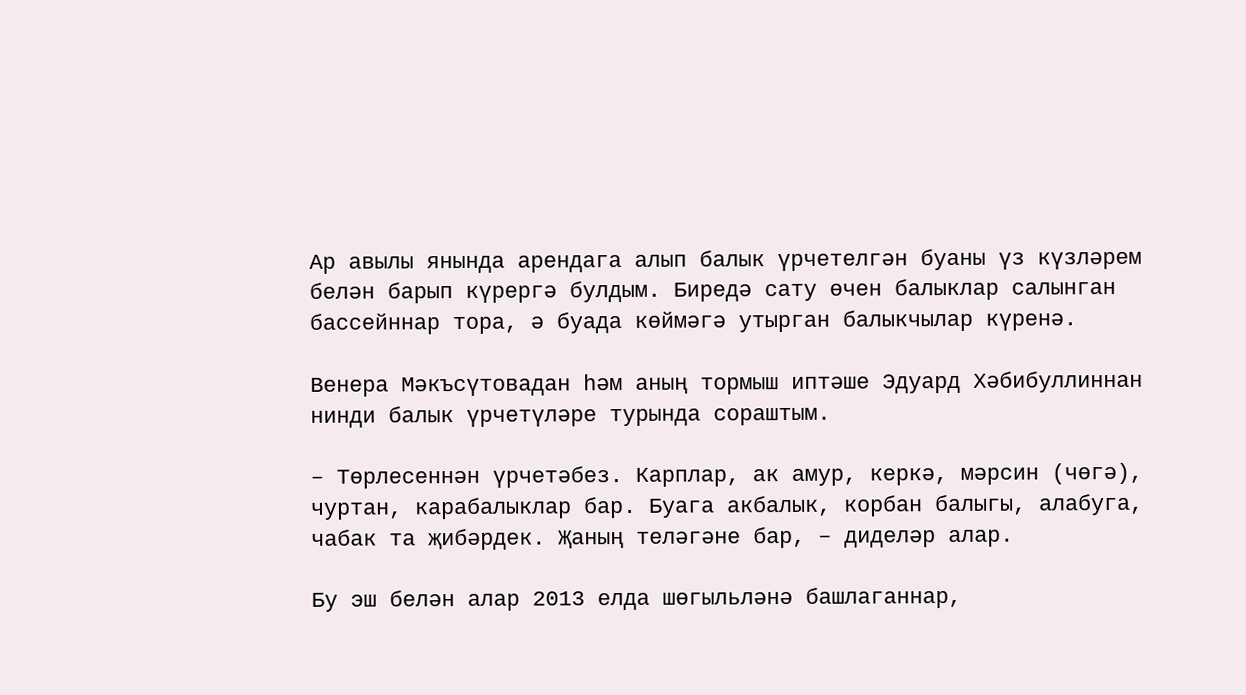Ар авылы янында арендага алып балык үрчетелгән буаны үз күзләрем белән барып күрергә булдым. Биредә сату өчен балыклар салынган бассейннар тора, ә буада көймәгә утырган балыкчылар күренә.

Венера Мәкъсүтовадан һәм аның тормыш иптәше Эдуард Хәбибуллиннан нинди балык үрчетүләре турында сораштым.

– Төрлесеннән үрчетәбез. Карплар, ак амур, керкә, мәрсин (чөгә), чуртан, карабалыклар бар. Буага акбалык, корбан балыгы, алабуга, чабак та җибәрдек. Җаның теләгәне бар, – диделәр алар.

Бу эш белән алар 2013 елда шөгыльләнә башлаганнар,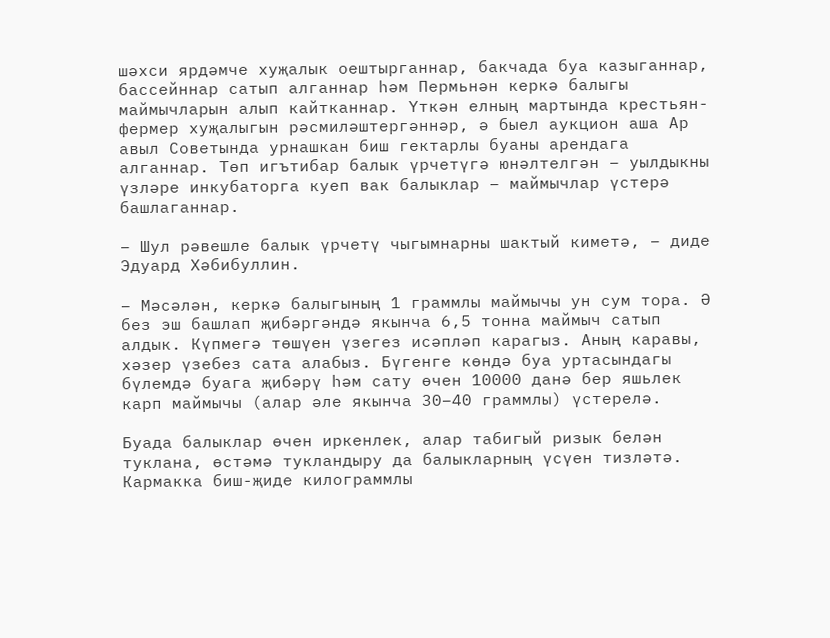шәхси ярдәмче хуҗалык оештырганнар, бакчада буа казыганнар, бассейннар сатып алганнар һәм Пермьнән керкә балыгы маймычларын алып кайтканнар. Үткән елның мартында крестьян-фермер хуҗалыгын рәсмиләштергәннәр, ә быел аукцион аша Ар авыл Советында урнашкан биш гектарлы буаны арендага алганнар. Төп игътибар балык үрчетүгә юнәлтелгән – уылдыкны үзләре инкубаторга куеп вак балыклар – маймычлар үстерә башлаганнар.

– Шул рәвешле балык үрчетү чыгымнарны шактый киметә, – диде Эдуард Хәбибуллин.

– Мәсәлән, керкә балыгының 1 граммлы маймычы ун сум тора. Ә без эш башлап җибәргәндә якынча 6,5 тонна маймыч сатып алдык. Күпмегә төшүен үзегез исәпләп карагыз. Аның каравы, хәзер үзебез сата алабыз. Бүгенге көндә буа уртасындагы бүлемдә буага җибәрү һәм сату өчен 10000 данә бер яшьлек карп маймычы (алар әле якынча 30–40 граммлы) үстерелә.

Буада балыклар өчен иркенлек, алар табигый ризык белән туклана, өстәмә тукландыру да балыкларның үсүен тизләтә. Кармакка биш-җиде килограммлы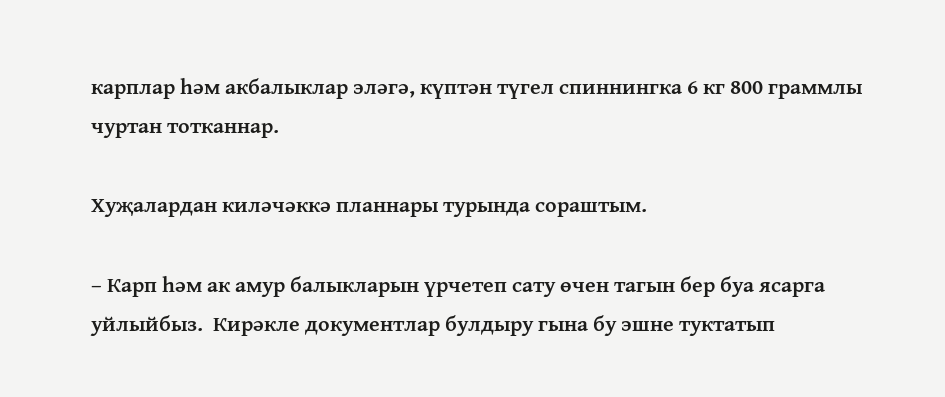карплар һәм акбалыклар эләгә, күптән түгел спиннингка 6 кг 800 граммлы чуртан тотканнар.

Хуҗалардан киләчәккә планнары турында сораштым.

– Карп һәм ак амур балыкларын үрчетеп сату өчен тагын бер буа ясарга уйлыйбыз.  Кирәкле документлар булдыру гына бу эшне туктатып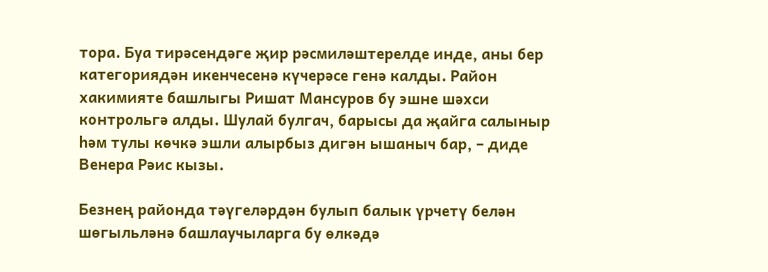тора. Буа тирәсендәге җир рәсмиләштерелде инде, аны бер категориядән икенчесенә күчерәсе генә калды. Район хакимияте башлыгы Ришат Мансуров бу эшне шәхси контрольгә алды. Шулай булгач, барысы да җайга салыныр һәм тулы көчкә эшли алырбыз дигән ышаныч бар, – диде Венера Рәис кызы.

Безнең районда тәүгеләрдән булып балык үрчетү белән шөгыльләнә башлаучыларга бу өлкәдә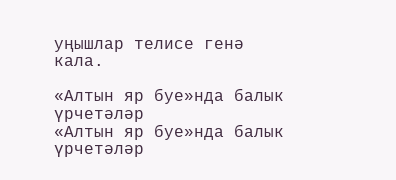уңышлар телисе генә кала.

«Алтын яр буе»нда балык үрчетәләр
«Алтын яр буе»нда балык үрчетәләр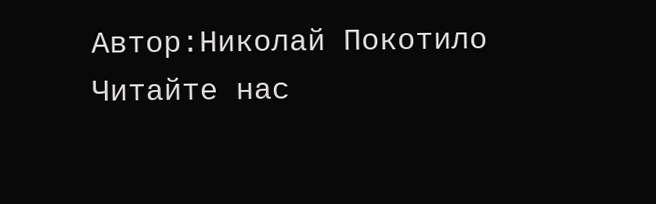Автор:Николай Покотило
Читайте нас